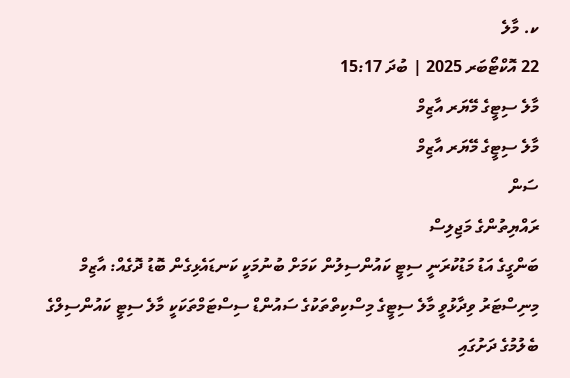ކ. މާލެ
22 އޮކްޓޯބަރ 2025 | ބުދަ 15:17
މާލެ ސިޓީގެ މޭޔަރ އާޒިމް
މާލެ ސިޓީގެ މޭޔަރ އާޒިމް
ސަން
ރައްޔިތުންގެ މަޖިލިސް
ބަންގީގެ އަޑު މަޑުކުރަނީ ސިޓީ ކައުންސިލުން ކަމަށް ބުނުމަކީ ކަނޑައެޅިގެން ބޮޑު ދޮގެއް: އާޒިމް
މިނިސްޓަރު ވިދާޅުވީ މާލެ ސިޓީގެ މިސްކިތްތަކުގެ ސައުންޑް ސިސްޓަމްތަކަކީ މާލެ ސިޓީ ކައުންސިލްގެ ބެލުމުގެ ދަށުގައި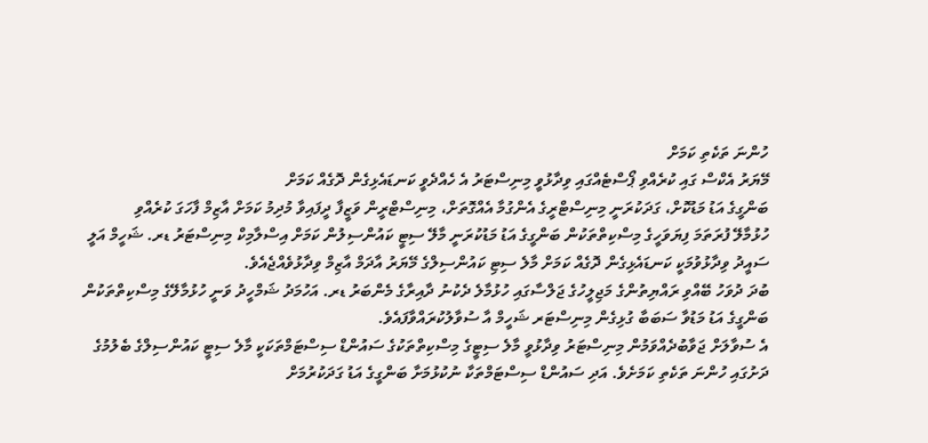ހުންނަ ތަކެތި ކަމަށް
މޭޔަރު އެކްސް ގައި ކުރެއްވި ޕޯސްޓެއްގައި ވިދާޅުވީ މިނިސްޓަރު އެ ހެއްދެވީ ކަނޑައެޅިގެން ދޮގެއް ކަމަށް
ބަންގީގެ އަޑު މަޑުކޮށް، ގަދަކުރަނީ މިނިސްޓްރީގެ އެންގުމާ އެއްގޮތަށް، މިނިސްޓްރީން ވަޒީފާ ދީފައިވާ މުދިމު ކަމަށް އާޒިމް ފާހަގަ ކުރެއްވި
ހުޅުމާލޭ ފުރަތަމަ ފިޔަވަހީގެ މިސްކިތްތަކުން ބަންގީގެ އަޑު މަޑުކުރަނީ މާލޭ ސިޓީ ކައުންސިލުން ކަމަށް އިސްލާމިކް މިނިސްޓަރު ޑރ. ޝަހީމް އަލީ ސައީދު ވިދާޅުވުމަކީ ކަނޑައެޅިގެން ދޮގެއް ކަމަށް މާލެ ސިޓި ކައުންސިލްގެ މޭޔަރު އާދަމް އާޒިމް ވިދާޅުވެއްޖެއެވެ.
ބުދަ ދުވަހު ބޭއްވި ރައްޔިތުންގެ މަޖިލީހުގެ ޖަލްސާގައި ހުޅުމާލެ ދެކުނު ދާއިރާގެ މެންބަރު ޑރ. އަހުމަދު ޝަމްހީދު ވަނީ ހުޅުމާލޭގެ މިސްކިތްތަކުން ބަންގީގެ އަޑު މަޑުވާ ސަބަބާ ގުޅިގެން މިނިސްޓަރ ޝަހީމް އާ ސުވާލުކުރައްވާފައެވެ.
އެ ސުވާލަށް ޖަވާބުދެއްވަމުން މިނިސްޓަރު ވިދާޅުވީ މާލެ ސިޓީގެ މިސްކިތްތަކުގެ ސައުންޑް ސިސްޓަމްތަކަކީ މާލެ ސިޓީ ކައުންސިލްގެ ބެލުމުގެ ދަށުގައި ހުންނަ ތަކެތި ކަމަށެވެ. އަދި ސައުންޑް ސިސްޓަމްތަކާ ނުކުޅުމަށާ ބަންގީގެ އަޑު ގަދަކުރުމަށް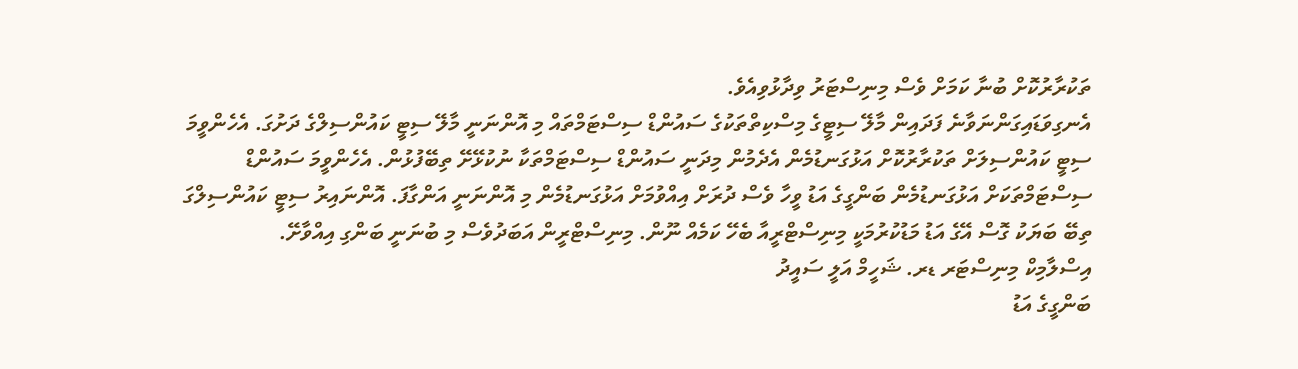ތަކުރާރުކޮށް ބުނާ ކަމަށް ވެސް މިނިސްޓަރު ވިދާޅުވިއެވެ.
އެނގިވަޑައިގަންނަވާނެ ފަދައިން މާލޭ ސިޓީގެ މިސްކިތްތަކުގެ ސައުންޑް ސިސްޓަމްތައް މި އޮންނަނީ މާލޭ ސިޓީ ކައުންސިލްގެ ދަށުގަ. އެހެންވީމަ ސިޓީ ކައުންސިލަށް ތަކުރާރުކޮށް އަޅުގަނޑުމެން އެދެމުން މިދަނީ ސައުންޑް ސިސްޓަމްތަކާ ނުކުޅޭށޭ ތިބޭފުޅުން. އެހެންވީމަ ސައުންޑް ސިސްޓަމްތަކަށް އަޅުގަނޑުމެން ބަންގީގެ އަޑު ވީހާ ވެސް ދުރަށް އިއްވުމަށް އަޅުގަނޑުމެން މި އޮންނަނީ އަންގާފަ. އޮންނައިރު ސިޓީ ކައުންސިލްގަ ތިބޭ ބަޔަކު ގޮސް އޭގެ އަޑު މަޑުކުރުމަކީ މިނިސްޓްރީއާ ބެހޭ ކަމެއް ނޫން. މިނިސްޓްރީން އަބަދުވެސް މި ބުނަނީ ބަންގި އިއްވާށޭ.
އިސްލާމިކް މިނިސްޓަރ ޑރ. ޝަހީމް އަލީ ސައީދު
ބަންގީގެ އަޑު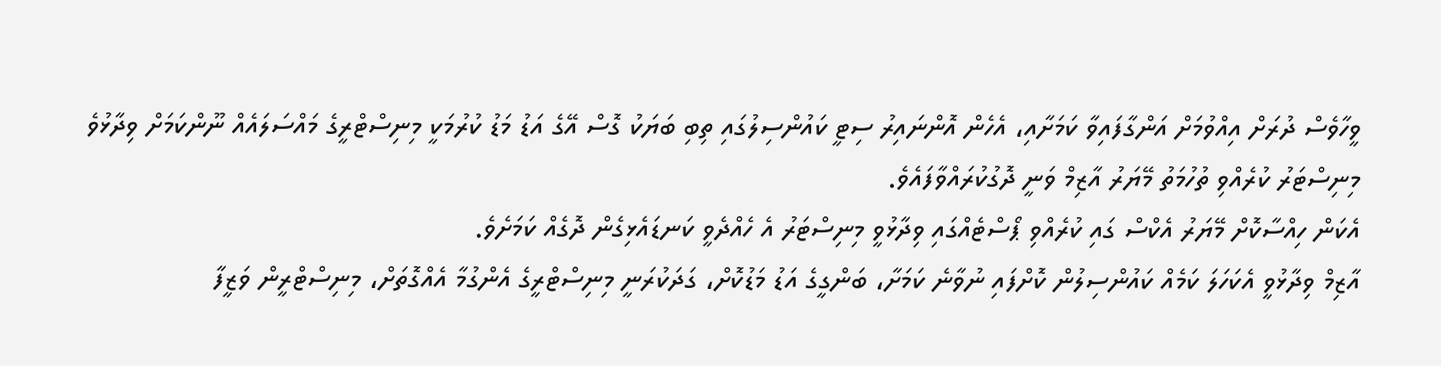ވީހާވެސް ދުރަށް އިއްވުމަށް އަންގާފައިވާ ކަމަށާއި، އެހެން އޮންނައިރު ސިޓީ ކައުންސިލުގައި ތިބި ބަޔަކު ގޮސް އޭގެ އަޑު މަޑު ކުރުމަކީ މިނިސްޓްރީގެ މައްސަލައެއް ނޫންކަމަށް ވިދާޅުވެ މިނިސްޓަރު ކުރެއްވި ތުހުމަތު މޭޔަރު އާޒިމް ވަނީ ދޮގުކުރައްވާފައެވެ.
އެކަން ހިއްސާކޮށް މޭޔަރު އެކްސް ގައި ކުރެއްވި ޕޯސްޓެއްގައި ވިދާޅުވީ މިނިސްޓަރު އެ ހެއްދެވީ ކަނޑައެޅިގެން ދޮގެއް ކަމަށެވެ.
އާޒިމް ވިދާޅުވީ އެކަހަލަ ކަމެއް ކައުންސިލުން ކޮށްފައި ނުވާނެ ކަމަށާ، ބަންގީގެ އަޑު މަޑުކޮށް، ގަދަކުރަނީ މިނިސްޓްރީގެ އެންގުމާ އެއްގޮތަށް، މިނިސްޓްރީން ވަޒީފާ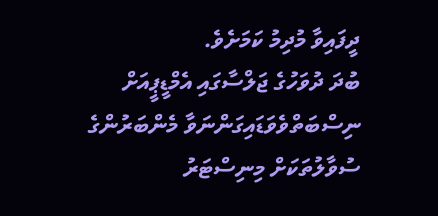ދީފައިވާ މުދިމު ކަމަށެވެ.
ބުދަ ދުވަހުގެ ޖަލްސާގައި އެމްޑީޕީއަށް ނިސްބަތްވެވަޑައިގަންނަވާ މެންބަރުންގެ ސުވާލުތަކަށް މިނިސްޓަރު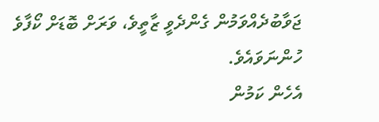ޖަވާބުދެއްވަމުން ގެންދެވީ ޒާތީވެ، ވަރަށް ބޮޑަށް ކޯފާވެ ހުންނަވައެވެ.
އެހެން ކަމުން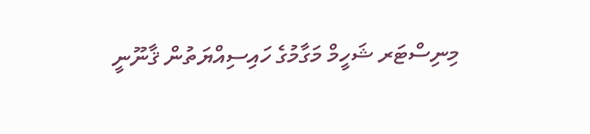މިނިސްޓަރ ޝަހީމް މަގާމުގެ ހައިސިއްޔަތުން ޤާނޫނީ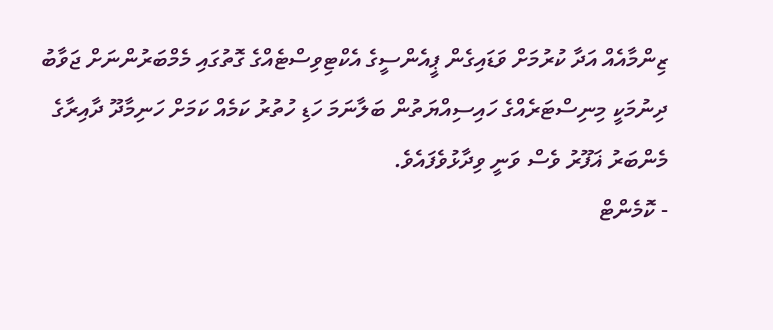ޒިންމާއެއް އަދާ ކުރުމަށް ވަޑައިގެން ޕީއެންސީގެ އެކްޓިވިސްޓެއްގެ ގޮތުގައި މެމްބަރުންނަށް ޖަވާބު ދިނުމަކީ މިނިސްޓަރެއްގެ ހައިސިއްޔަތުން ބަލާނަމަ ހަޑި ހުތުރު ކަމެއް ކަމަށް ހަނިމާދޫ ދާއިރާގެ މެންބަރު ޣަފޫރު ވެސް ވަނީ ވިދާޅުވެފައެވެ.
- ކޮމެންޓް